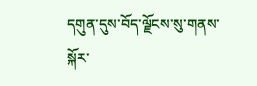དགུན་དུས་བོད་ལྗོངས་སུ་གནས་སྐོར་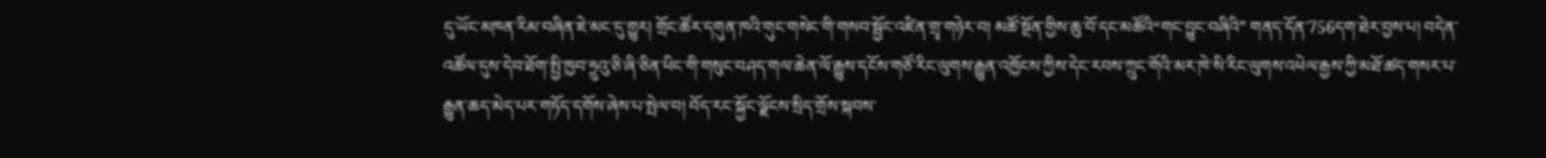དུ་ཡོང་མཁན་རིམ་བཞིན་ཇེ་མང་དུ་གྱུར། གྲོང་ཚོར་དགུན་ཁའི་གུང་གསེང་གི་གསབ་སྦྱོང་འཛིན་གྲྭ་གཉེར་བ། མཚོ་སྔོན་གྱིས་ཆུ་བོ་དང་མཚོའི“གང་བྱུང་བཞིའི” གནད་དོན་756དག་ཐེར་བྱས་པ། བདེན་འཚོལ་དུས་དེབ་ཐོག་སྤྱི་ཁྱབ་ཧྲུའུ་ཅི་ཞི་ཅིན་ཕིང་གི་གསུང་བཤད་གལ་ཆེན་ལོ་རྒྱུས་དངོས་གཙོ་རིང་ལུགས་རྒྱུན་འཁྱོངས་ཀྱིས་དེང་རབས་ཀྲུང་གོའི་མར་ཁེ་སི་རིང་ལུགས་འཕེལ་རྒྱས་ཀྱི་མཐོ་ཚད་གསར་པ་རྒྱུན་ཆད་མེད་པར་གཏོད་དགོས་ཞེས་པ་སྤེལ་བ། བོད་རང་སྐྱོང་ལྗོངས་སྲིད་གྲོས་སྐབས་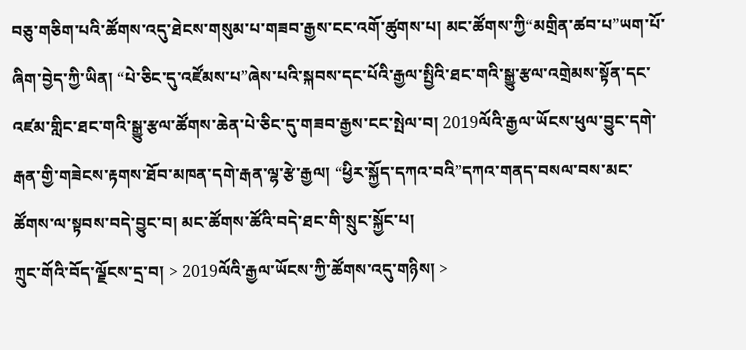བཅུ་གཅིག་པའི་ཚོགས་འདུ་ཐེངས་གསུམ་པ་གཟབ་རྒྱས་ངང་འགོ་ཚུགས་པ། མང་ཚོགས་ཀྱི“མགྲིན་ཚབ་པ”ཡག་པོ་ཞིག་བྱེད་ཀྱི་ཡིན། “པེ་ཅིང་དུ་འཛོམས་པ”ཞེས་པའི་སྐབས་དང་པོའི་རྒྱལ་སྤྱིའི་ཐང་གའི་སྒྱུ་རྩལ་འགྲེམས་སྟོན་དང་འཛམ་གླིང་ཐང་གའི་སྒྱུ་རྩལ་ཚོགས་ཆེན་པེ་ཅིང་དུ་གཟབ་རྒྱས་ངང་སྤེལ་བ། 2019ལོའི་རྒྱལ་ཡོངས་ཕུལ་བྱུང་དགེ་རྒན་གྱི་གཟེངས་རྟགས་ཐོབ་མཁན་དགེ་རྒན་ལྷ་རྩེ་རྒྱལ། “ཕྱིར་སྐྱོད་དཀའ་བའི”དཀའ་གནད་བསལ་བས་མང་ཚོགས་ལ་སྟབས་བདེ་བྱུང་བ། མང་ཚོགས་ཚོའི་བདེ་ཐང་གི་སྲུང་སྐྱོང་པ།
ཀྲུང་གོའི་བོད་ལྗོངས་དྲ་བ། > 2019ལོའི་རྒྱལ་ཡོངས་ཀྱི་ཚོགས་འདུ་གཉིས། >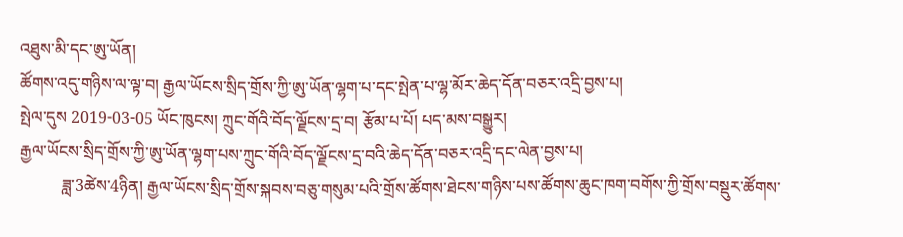འཐུས་མི་དང་ཨུ་ཡོན།
ཚོགས་འདུ་གཉིས་ལ་ལྟ་བ། རྒྱལ་ཡོངས་སྲིད་གྲོས་ཀྱི་ཨུ་ཡོན་ལྷག་པ་དང་སྤེན་པ་ལྷ་མོར་ཆེད་དོན་བཅར་འདྲི་བྱས་པ།
སྤེལ་དུས 2019-03-05 ཡོང་ཁུངས། ཀྲུང་གོའི་བོད་ལྗོངས་དྲ་བ། རྩོམ་པ་པོ། པད་མས་བསྒྱུར།
རྒྱལ་ཡོངས་སྲིད་གྲོས་ཀྱི་ཨུ་ཡོན་ལྷག་པས་ཀྲུང་གོའི་བོད་ལྗོངས་དྲ་བའི་ཆེད་དོན་བཅར་འདྲི་དང་ལེན་བྱས་པ།
          ཟླ་3ཚེས་4ཉིན། རྒྱལ་ཡོངས་སྲིད་གྲོས་སྐབས་བཅུ་གསུམ་པའི་གྲོས་ཚོགས་ཐེངས་གཉིས་པས་ཚོགས་ཆུང་ཁག་བགོས་ཀྱི་གྲོས་བསྡུར་ཚོགས་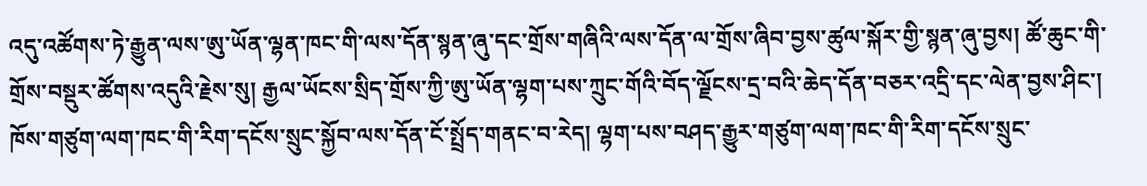འདུ་འཚོགས་ཏེ་རྒྱུན་ལས་ཨུ་ཡོན་ལྷན་ཁང་གི་ལས་དོན་སྙན་ཞུ་དང་གྲོས་གཞིའི་ལས་དོན་ལ་གྲོས་ཞིབ་བྱས་ཚུལ་སྐོར་གྱི་སྙན་ཞུ་བྱས། ཚོ་ཆུང་གི་གྲོས་བསྡུར་ཚོགས་འདུའི་རྗེས་སུ། རྒྱལ་ཡོངས་སྲིད་གྲོས་ཀྱི་ཨུ་ཡོན་ལྷག་པས་ཀྲུང་གོའི་བོད་ལྗོངས་དྲ་བའི་ཆེད་དོན་བཅར་འདྲི་དང་ལེན་བྱས་ཤིང་། ཁོས་གཙུག་ལག་ཁང་གི་རིག་དངོས་སྲུང་སྐྱོབ་ལས་དོན་ངོ་སྤྲོད་གནང་བ་རེད། ལྷག་པས་བཤད་རྒྱུར་གཙུག་ལག་ཁང་གི་རིག་དངོས་སྲུང་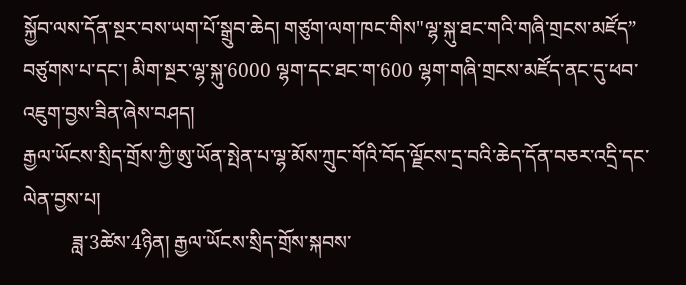སྐྱོབ་ལས་དོན་སྔར་བས་ཡག་པོ་སྒྲུབ་ཆེད། གཙུག་ལག་ཁང་གིས"ལྷ་སྐུ་ཐང་གའི་གཞི་གྲངས་མཛོད” བཙུགས་པ་དང་། མིག་སྔར་ལྷ་སྐུ་6000 ལྷག་དང་ཐང་ག་600 ལྷག་གཞི་གྲངས་མཛོད་ནང་དུ་ཕབ་འཇུག་བྱས་ཟིན་ཞེས་བཤད།
རྒྱལ་ཡོངས་སྲིད་གྲོས་ཀྱི་ཨུ་ཡོན་སྤེན་པ་ལྷ་མོས་ཀྲུང་གོའི་བོད་ལྗོངས་དྲ་བའི་ཆེད་དོན་བཅར་འདྲི་དང་ལེན་བྱས་པ།
          ཟླ་3ཚེས་4ཉིན། རྒྱལ་ཡོངས་སྲིད་གྲོས་སྐབས་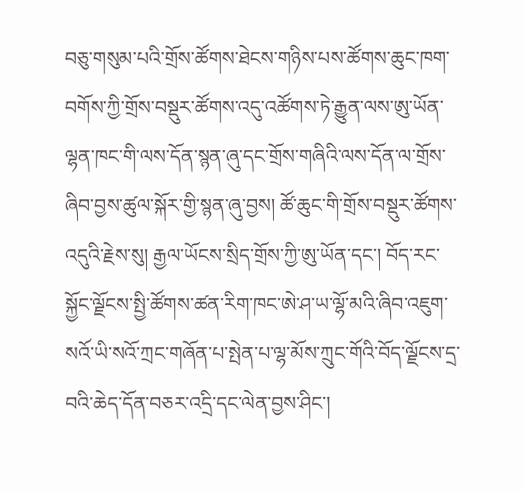བཅུ་གསུམ་པའི་གྲོས་ཚོགས་ཐེངས་གཉིས་པས་ཚོགས་ཆུང་ཁག་བགོས་ཀྱི་གྲོས་བསྡུར་ཚོགས་འདུ་འཚོགས་ཏེ་རྒྱུན་ལས་ཨུ་ཡོན་ལྷན་ཁང་གི་ལས་དོན་སྙན་ཞུ་དང་གྲོས་གཞིའི་ལས་དོན་ལ་གྲོས་ཞིབ་བྱས་ཚུལ་སྐོར་གྱི་སྙན་ཞུ་བྱས། ཚོ་ཆུང་གི་གྲོས་བསྡུར་ཚོགས་འདུའི་རྗེས་སུ། རྒྱལ་ཡོངས་སྲིད་གྲོས་ཀྱི་ཨུ་ཡོན་དང་། བོད་རང་སྐྱོང་ལྗོངས་སྤྱི་ཚོགས་ཚན་རིག་ཁང་ཨེ་ཤ་ཡ་ལྷོ་མའི་ཞིབ་འཇུག་སའོ་ཡི་སའོ་ཀྲང་གཞོན་པ་སྤེན་པ་ལྷ་མོས་ཀྲུང་གོའི་བོད་ལྗོངས་དྲ་བའི་ཆེད་དོན་བཅར་འདྲི་དང་ལེན་བྱས་ཤིང་།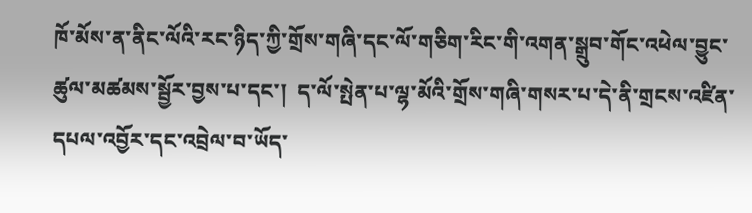ཁོ་མོས་ན་ནིང་ལོའི་རང་ཉིད་ཀྱི་གྲོས་གཞི་དང་ལོ་གཅིག་རིང་གི་འགན་སྒྲུབ་གོང་འཕེལ་བྱུང་ཚུལ་མཚམས་སྦྱོར་བྱས་པ་དང་།  ད་ལོ་སྤེན་པ་ལྷ་མོའི་གྲོས་གཞི་གསར་པ་དེ་ནི་གྲངས་འཛིན་དཔལ་འབྱོར་དང་འབྲེལ་བ་ཡོད་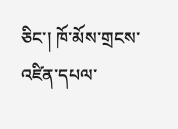ཅིང་། ཁོ་མོས་གྲངས་འཛིན་དཔལ་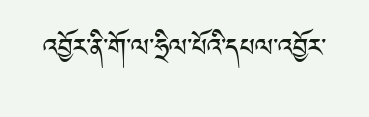འབྱོར་ནི་གོ་ལ་ཧྲིལ་པོའི་དཔལ་འབྱོར་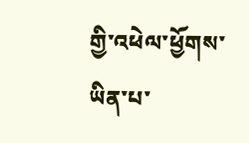གྱི་འཕེལ་ཕྱོགས་ཡིན་པ་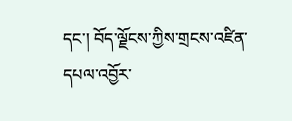དང་། བོད་ལྗོངས་ཀྱིས་གྲངས་འཛིན་དཔལ་འབྱོར་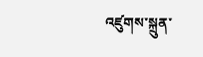འཛུགས་སྐྲུན་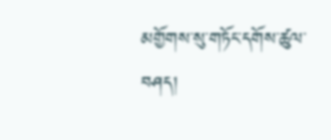མགྱོགས་སུ་གཏོང་དགོས་ཚུལ་བཤད།